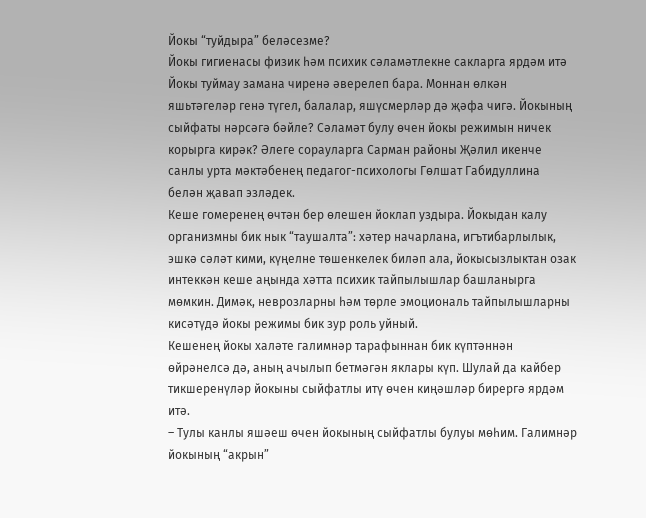Йокы “туйдыра” беләсезме?
Йокы гигиенасы физик һәм психик сәламәтлекне сакларга ярдәм итә
Йокы туймау замана чиренә әверелеп бара. Моннан өлкән яшьтәгеләр генә түгел, балалар, яшүсмерләр дә җәфа чигә. Йокының сыйфаты нәрсәгә бәйле? Сәламәт булу өчен йокы режимын ничек корырга кирәк? Әлеге сорауларга Сарман районы Җәлил икенче санлы урта мәктәбенең педагог-психологы Гөлшат Габидуллина белән җавап эзләдек.
Кеше гомеренең өчтән бер өлешен йоклап уздыра. Йокыдан калу организмны бик нык “таушалта”: хәтер начарлана, игътибарлылык, эшкә сәләт кими, күңелне төшенкелек биләп ала, йокысызлыктан озак интеккән кеше аңында хәтта психик тайпылышлар башланырга мөмкин. Димәк, неврозларны һәм төрле эмоциональ тайпылышларны кисәтүдә йокы режимы бик зур роль уйный.
Кешенең йокы халәте галимнәр тарафыннан бик күптәннән өйрәнелсә дә, аның ачылып бетмәгән яклары күп. Шулай да кайбер тикшеренүләр йокыны сыйфатлы итү өчен киңәшләр бирергә ярдәм итә.
– Тулы канлы яшәеш өчен йокының сыйфатлы булуы мөһим. Галимнәр йокының “акрын”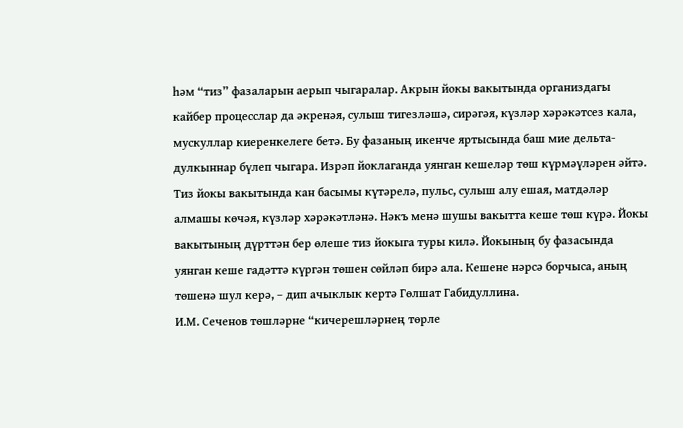һәм “тиз” фазаларын аерып чыгаралар. Акрын йокы вакытында организдагы кайбер процесслар да әкренәя, сулыш тигезләшә, сирәгәя, күзләр хәрәкәтсез кала, мускуллар киеренкелеге бетә. Бу фазаның икенче яртысында баш мие дельта-дулкыннар бүлеп чыгара. Изрәп йоклаганда уянган кешеләр төш күрмәүләрен әйтә. Тиз йокы вакытында кан басымы күтәрелә, пульс, сулыш алу ешая, матдәләр алмашы көчәя, күзләр хәрәкәтләнә. Нәкъ менә шушы вакытта кеше төш күрә. Йокы вакытының дүрттән бер өлеше тиз йокыга туры килә. Йокының бу фазасында уянган кеше гадәттә күргән төшен сөйләп бирә ала. Кешене нәрсә борчыса, аның төшенә шул керә, – дип ачыклык кертә Гөлшат Габидуллина.
И.М. Сеченов төшләрне “кичерешләрнең төрле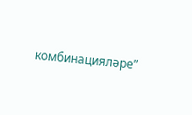комбинацияләре”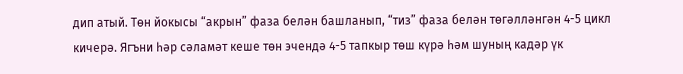дип атый. Төн йокысы “акрын” фаза белән башланып, “тиз” фаза белән төгәлләнгән 4-5 цикл кичерә. Ягъни һәр сәламәт кеше төн эчендә 4-5 тапкыр төш күрә һәм шуның кадәр үк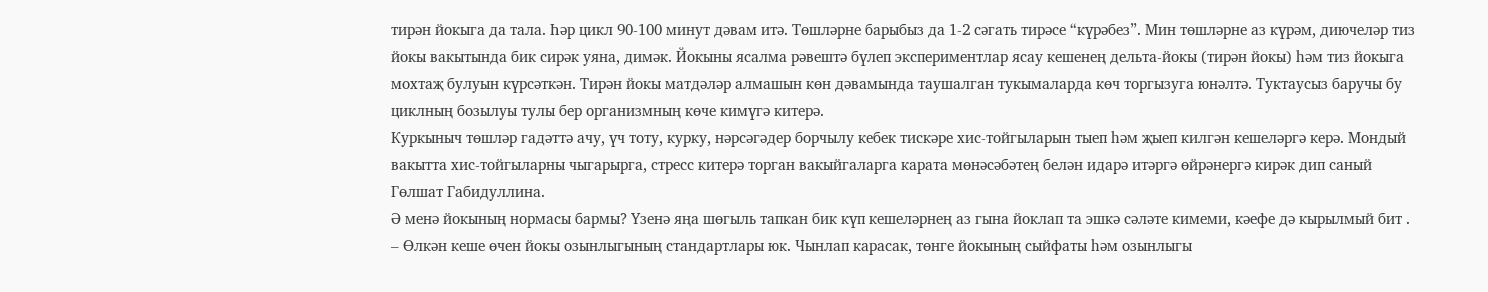тирән йокыга да тала. Һәр цикл 90-100 минут дәвам итә. Төшләрне барыбыз да 1-2 сәгать тирәсе “күрәбез”. Мин төшләрне аз күрәм, диючеләр тиз йокы вакытында бик сирәк уяна, димәк. Йокыны ясалма рәвештә бүлеп экспериментлар ясау кешенең дельта-йокы (тирән йокы) һәм тиз йокыга мохтаҗ булуын күрсәткән. Тирән йокы матдәләр алмашын көн дәвамында таушалган тукымаларда көч торгызуга юнәлтә. Туктаусыз баручы бу циклның бозылуы тулы бер организмның көче кимүгә китерә.
Куркыныч төшләр гадәттә ачу, үч тоту, курку, нәрсәгәдер борчылу кебек тискәре хис-тойгыларын тыеп һәм җыеп килгән кешеләргә керә. Мондый вакытта хис-тойгыларны чыгарырга, стресс китерә торган вакыйгаларга карата мөнәсәбәтең белән идарә итәргә өйрәнергә кирәк дип саный Гөлшат Габидуллина.
Ә менә йокының нормасы бармы? Үзенә яңа шөгыль тапкан бик күп кешеләрнең аз гына йоклап та эшкә сәләте кимеми, кәефе дә кырылмый бит .
– Өлкән кеше өчен йокы озынлыгының стандартлары юк. Чынлап карасак, төнге йокының сыйфаты һәм озынлыгы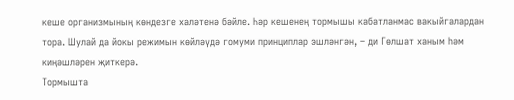кеше организмының көндезге халәтенә бәйле. Һәр кешенең тормышы кабатланмас вакыйгалардан тора. Шулай да йокы режимын көйләүдә гомуми принциплар эшләнгән, – ди Гөлшат ханым һәм киңәшләрен җиткерә.
Тормышта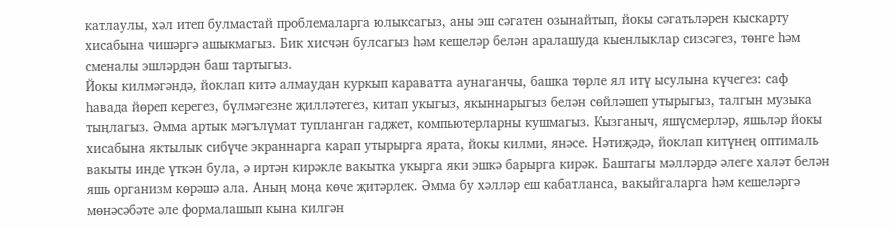катлаулы, хәл итеп булмастай проблемаларга юлыксагыз, аны эш сәгатен озынайтып, йокы сәгатьләрен кыскарту хисабына чишәргә ашыкмагыз. Бик хисчән булсагыз һәм кешеләр белән аралашуда кыенлыклар сизсәгез, төнге һәм сменалы эшләрдән баш тартыгыз.
Йокы килмәгәндә, йоклап китә алмаудан куркып караватта аунаганчы, башка төрле ял итү ысулына күчегез: саф һавада йөреп керегез, бүлмәгезне җилләтегез, китап укыгыз, якыннарыгыз белән сөйләшеп утырыгыз, талгын музыка тыңлагыз. Әмма артык мәгълүмат тупланган гаджет, компьютерларны кушмагыз. Кызганыч, яшүсмерләр, яшьләр йокы хисабына яктылык сибүче экраннарга карап утырырга ярата, йокы килми, янәсе. Нәтиҗәдә, йоклап китүнең оптималь вакыты инде үткән була, ә иртән кирәкле вакытка укырга яки эшкә барырга кирәк. Баштагы мәлләрдә әлеге халәт белән яшь организм көрәшә ала. Аның моңа көче җитәрлек. Әмма бу хәлләр еш кабатланса, вакыйгаларга һәм кешеләргә мөнәсәбәте әле формалашып кына килгән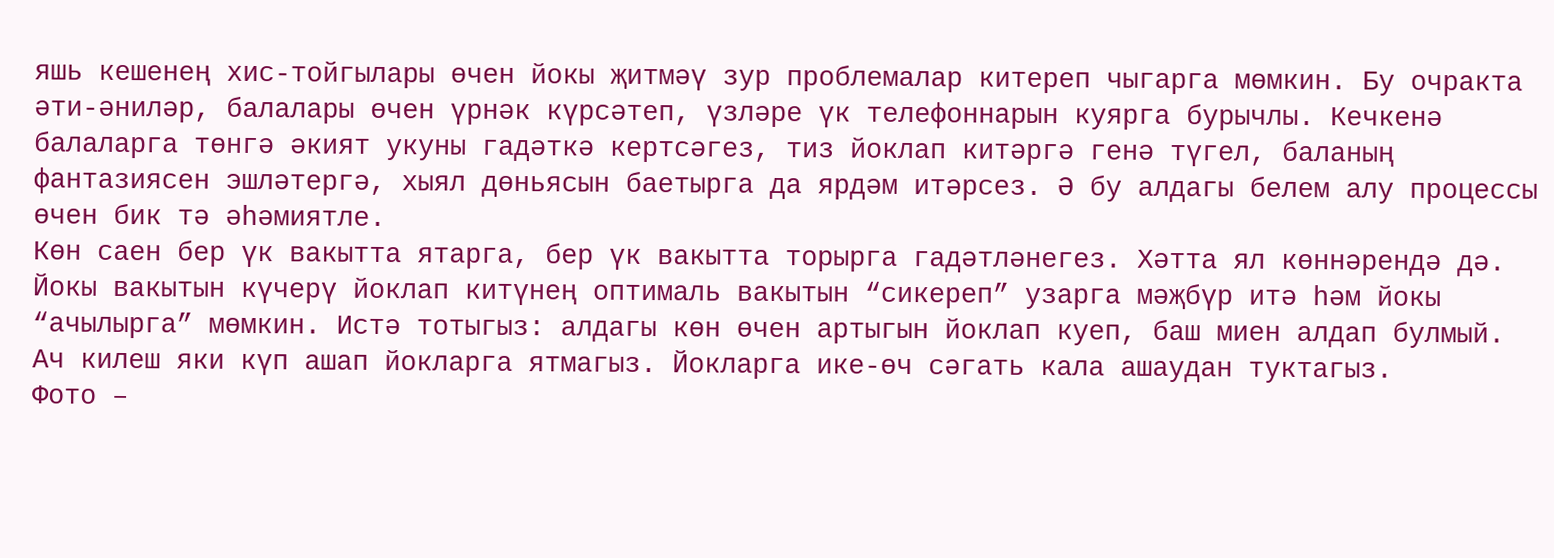яшь кешенең хис-тойгылары өчен йокы җитмәү зур проблемалар китереп чыгарга мөмкин. Бу очракта әти-әниләр, балалары өчен үрнәк күрсәтеп, үзләре үк телефоннарын куярга бурычлы. Кечкенә балаларга төнгә әкият укуны гадәткә кертсәгез, тиз йоклап китәргә генә түгел, баланың фантазиясен эшләтергә, хыял дөньясын баетырга да ярдәм итәрсез. Ә бу алдагы белем алу процессы өчен бик тә әһәмиятле.
Көн саен бер үк вакытта ятарга, бер үк вакытта торырга гадәтләнегез. Хәтта ял көннәрендә дә. Йокы вакытын күчерү йоклап китүнең оптималь вакытын “сикереп” узарга мәҗбүр итә һәм йокы “ачылырга” мөмкин. Истә тотыгыз: алдагы көн өчен артыгын йоклап куеп, баш миен алдап булмый.
Ач килеш яки күп ашап йокларга ятмагыз. Йокларга ике-өч сәгать кала ашаудан туктагыз.
Фото –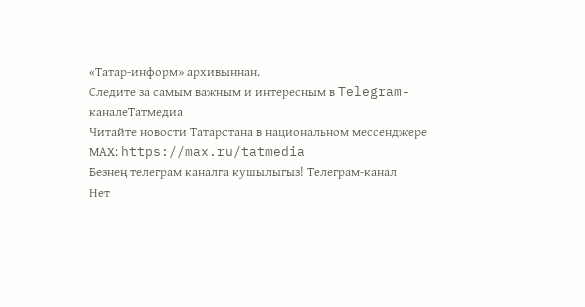«Татар-информ» архивыннан.
Следите за самым важным и интересным в Telegram-каналеТатмедиа
Читайте новости Татарстана в национальном мессенджере MАХ: https://max.ru/tatmedia
Безнең телеграм каналга кушылыгыз! Телеграм-канал
Нет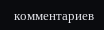комментариев